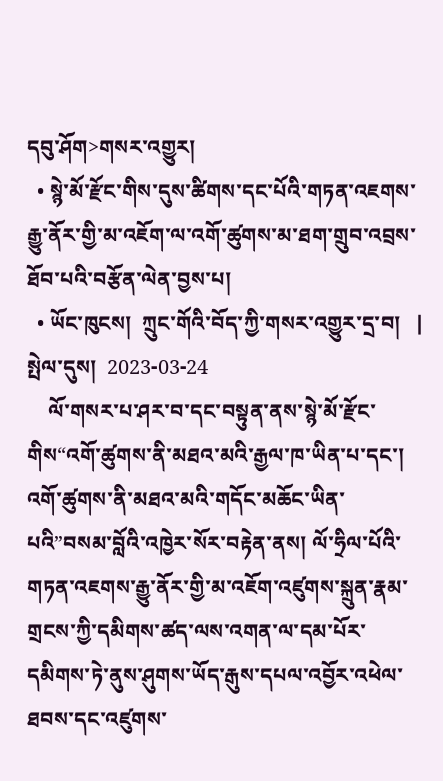དབུ་ཤོག>གསར་འགྱུར།
  • སྙེ་མོ་རྫོང་གིས་དུས་ཚིགས་དང་པོའི་གཏན་འཇགས་རྒྱུ་ནོར་གྱི་མ་འཇོག་ལ་འགོ་ཚུགས་མ་ཐག་གྲུབ་འབྲས་ཐོབ་པའི་བརྩོན་ལེན་བྱས་པ།
  • ཡོང་ཁུངས།  ཀྲུང་གོའི་བོད་ཀྱི་གསར་འགྱུར་དྲ་བ།   |     སྤེལ་དུས།  2023-03-24
    ལོ་གསར་པ་ཤར་བ་དང་བསྟུན་ནས་སྙེ་མོ་རྫོང་གིས“འགོ་ཚུགས་ནི་མཐའ་མའི་རྒྱལ་ཁ་ཡིན་པ་དང་། འགོ་ཚུགས་ནི་མཐའ་མའི་གདོང་མཆོང་ཡིན་པའི”བསམ་བློའི་འཁྱེར་སོར་བརྟེན་ནས། ལོ་ཧྲིལ་པོའི་གཏན་འཇགས་རྒྱུ་ནོར་གྱི་མ་འཇོག་འཛུགས་སྐྲུན་རྣམ་གྲངས་ཀྱི་དམིགས་ཚད་ལས་འགན་ལ་དམ་པོར་དམིགས་ཏེ་ནུས་ཤུགས་ཡོད་རྒུས་དཔལ་འབྱོར་འཕེལ་ཐབས་དང་འཛུགས་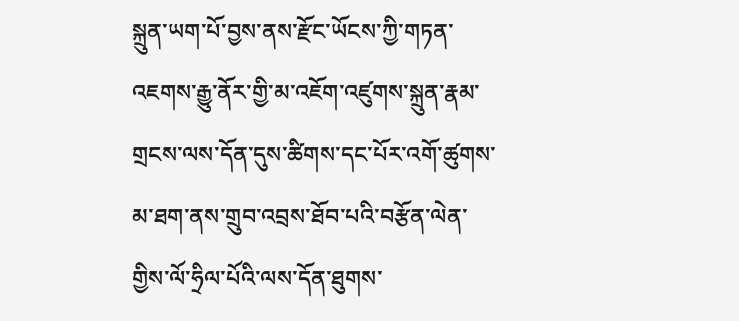སྐྲུན་ཡག་པོ་བྱས་ནས་རྫོང་ཡོངས་ཀྱི་གཏན་འཇགས་རྒྱུ་ནོར་གྱི་མ་འཇོག་འཛུགས་སྐྲུན་རྣམ་གྲངས་ལས་དོན་དུས་ཚིགས་དང་པོར་འགོ་ཚུགས་མ་ཐག་ནས་གྲུབ་འབྲས་ཐོབ་པའི་བརྩོན་ལེན་གྱིས་ལོ་ཧྲིལ་པོའི་ལས་དོན་ཐུགས་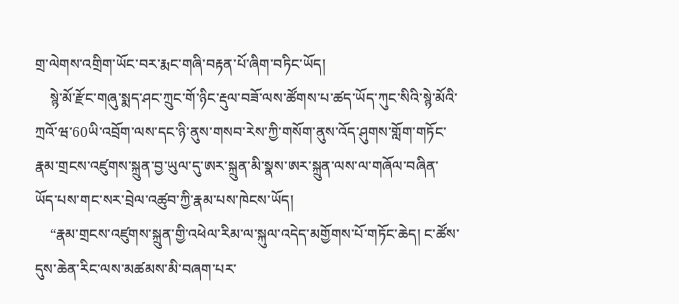གྲ་ལེགས་འགྲིག་ཡོང་བར་རྨང་གཞི་བརྟན་པོ་ཞིག་བཏིང་ཡོད།
    སྙེ་མོ་རྫོང་གཞུ་སྨད་ཤང་ཀྲུང་གོ་ཉིང་རྡུལ་བཟོ་ལས་ཚོགས་པ་ཚད་ཡོད་ཀུང་སིའི་སྙེ་མོའི་ཀྲའོ་ཝ་60ཡི་འབྲོག་ལས་དང་ཉི་ནུས་གསབ་རེས་ཀྱི་གསོག་ནུས་འོད་ཤུགས་གློག་གཏོང་རྣམ་གྲངས་འཛུགས་སྐྲུན་བྱ་ཡུལ་དུ་ཨར་སྐྲུན་མི་སྣས་ཨར་སྐྲུན་ལས་ལ་གཞོལ་བཞིན་ཡོད་པས་གང་སར་བྲེལ་འཚུབ་ཀྱི་རྣམ་པས་ཁེངས་ཡོད།
    “རྣམ་གྲངས་འཛུགས་སྐྲུན་གྱི་འཕེལ་རིམ་ལ་སྐུལ་འདེད་མགྱོགས་པོ་གཏོང་ཆེད། ང་ཚོས་དུས་ཆེན་རིང་ལས་མཚམས་མི་བཞག་པར་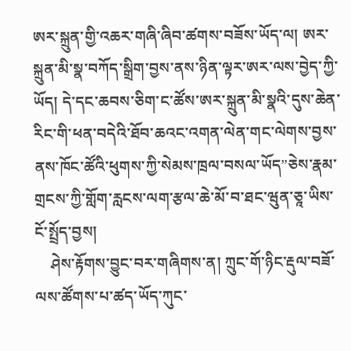ཨར་སྐྲུན་གྱི་འཆར་གཞི་ཞིབ་ཚགས་བཟོས་ཡོད་ལ། ཨར་སྐྲུན་མི་སྣ་བཀོད་སྒྲིག་བྱས་ནས་ཉིན་ལྟར་ཨར་ལས་བྱེད་ཀྱི་ཡོད། དེ་དང་ཆབས་ཅིག་ང་ཚོས་ཨར་སྐྲུན་མི་སྣའི་དུས་ཆེན་རིང་གི་ཕན་བདེའི་ཐོབ་ཆའང་འགན་ལེན་གང་ལེགས་བྱས་ནས་ཁོང་ཚོའི་ཕུགས་ཀྱི་སེམས་ཁྲལ་བསལ་ཡོད”ཅེས་རྣམ་གྲངས་ཀྱི་གློག་རླངས་ལག་རྩལ་ཆེ་མོ་བ་ཐང་ཝུན་ཅཱ་ཡིས་ངོ་སྤྲོད་བྱས།
    ཤེས་རྟོགས་བྱུང་བར་གཞིགས་ན། ཀྲུང་གོ་ཉིང་རྡུལ་བཟོ་ལས་ཚོགས་པ་ཚད་ཡོད་ཀུང་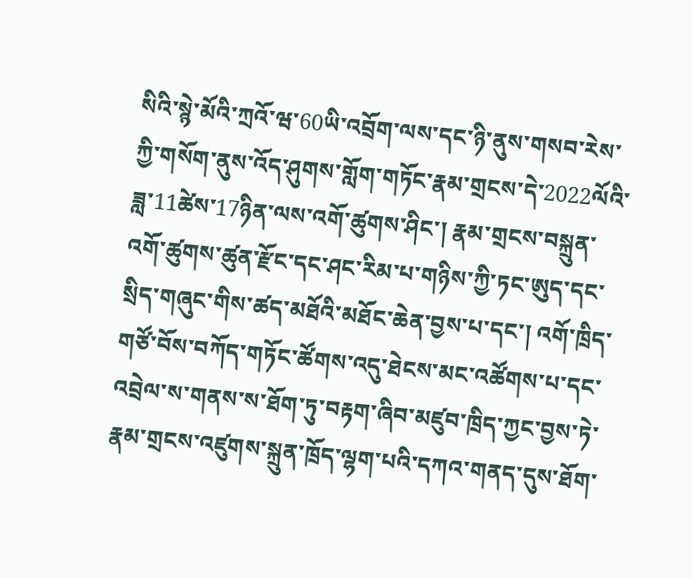སིའི་སྙེ་མོའི་ཀྲའོ་ཝ་60ཡི་འབྲོག་ལས་དང་ཉི་ནུས་གསབ་རེས་ཀྱི་གསོག་ནུས་འོད་ཤུགས་གློག་གཏོང་རྣམ་གྲངས་དེ་2022ལོའི་ཟླ་11ཚེས་17ཉིན་ལས་འགོ་ཚུགས་ཤིང་། རྣམ་གྲངས་བསྐྲུན་འགོ་ཚུགས་ཚུན་རྫོང་དང་ཤང་རིམ་པ་གཉིས་ཀྱི་ཏང་ཨུད་དང་སྲིད་གཞུང་གིས་ཚད་མཐོའི་མཐོང་ཆེན་བྱས་པ་དང་། འགོ་ཁྲིད་གཙོ་བོས་བཀོད་གཏོང་ཚོགས་འདུ་ཐེངས་མང་འཚོགས་པ་དང་འབྲེལ་ས་གནས་ས་ཐོག་ཏུ་བརྟག་ཞིབ་མཛུབ་ཁྲིད་ཀྱང་བྱས་ཏེ་རྣམ་གྲངས་འཛུགས་སྐྲུན་ཁྲོད་ལྷག་པའི་དཀའ་གནད་དུས་ཐོག་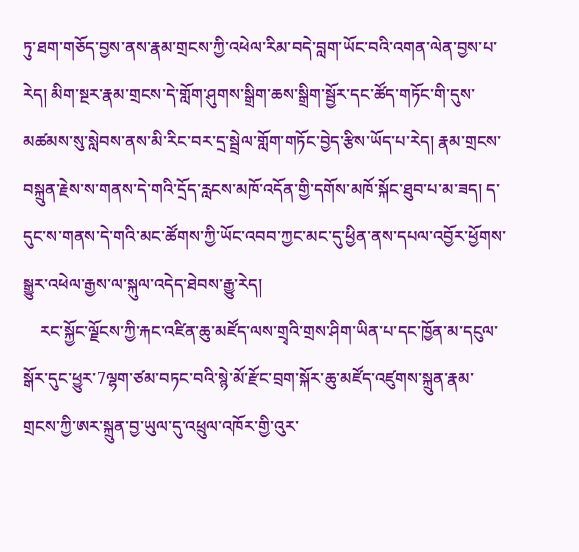ཏུ་ཐག་གཅོད་བྱས་ནས་རྣམ་གྲངས་ཀྱི་འཕེལ་རིམ་བདེ་བླག་ཡོང་བའི་འགན་ལེན་བྱས་པ་རེད། མིག་སྔར་རྣམ་གྲངས་དེ་གློག་ཤུགས་སྒྲིག་ཆས་སྒྲིག་སྦྱོར་དང་ཚོད་གཏོང་གི་དུས་མཚམས་སུ་སླེབས་ནས་མི་རིང་བར་དྲ་སྦྲེལ་གློག་གཏོང་བྱེད་རྩིས་ཡོད་པ་རེད། རྣམ་གྲངས་བསྐྲུན་རྗེས་ས་གནས་དེ་གའི་དྲོད་རླངས་མཁོ་འདོན་གྱི་དགོས་མཁོ་སྐོང་ཐུབ་པ་མ་ཟད། ད་དུང་ས་གནས་དེ་གའི་མང་ཚོགས་ཀྱི་ཡོང་འབབ་ཀྱང་མང་དུ་ཕྱིན་ནས་དཔལ་འབྱོར་ཕྱོགས་སྒྱུར་འཕེལ་རྒྱས་ལ་སྐུལ་འདེད་ཐེབས་རྒྱུ་རེད།
    རང་སྐྱོང་ལྗོངས་ཀྱི་རྐང་འཛིན་ཆུ་མཛོད་ལས་གྲྭའི་གྲས་ཤིག་ཡིན་པ་དང་ཁྱོན་མ་དངུལ་སྒོར་དུང་ཕྱུར་7ལྷག་ཙམ་བཏང་བའི་སྙེ་མོ་རྫོང་བྲག་སྐོར་ཆུ་མཛོད་འཛུགས་སྐྲུན་རྣམ་གྲངས་ཀྱི་ཨར་སྐྲུན་བྱ་ཡུལ་དུ་འཕྲུལ་འཁོར་གྱི་འུར་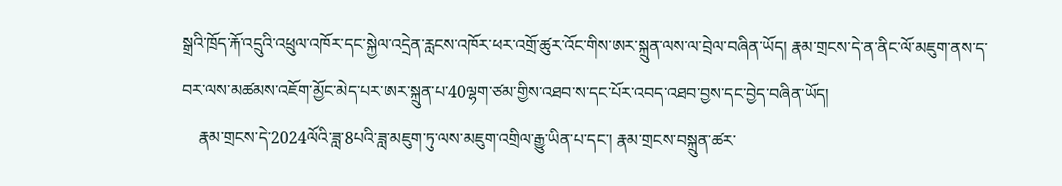སྒྲའི་ཁྲོད་རྐོ་འདྲུའི་འཕྲུལ་འཁོར་དང་སྐྱེལ་འདྲེན་རླངས་འཁོར་ཕར་འགྲོ་ཚུར་འོང་གིས་ཨར་སྐྲུན་ལས་ལ་བྲེལ་བཞིན་ཡོད། རྣམ་གྲངས་དེ་ན་ནིང་ལོ་མཇུག་ནས་ད་བར་ལས་མཚམས་འཇོག་མྱོང་མེད་པར་ཨར་སྐྲུན་པ་40ལྷག་ཙམ་གྱིས་འཐབ་ས་དང་པོར་འབད་འཐབ་བྱས་དང་བྱེད་བཞིན་ཡོད།
    རྣམ་གྲངས་དེ་2024ལོའི་ཟླ་8པའི་ཟླ་མཇུག་ཏུ་ལས་མཇུག་འགྲིལ་རྒྱུ་ཡིན་པ་དང་། རྣམ་གྲངས་བསྐྲུན་ཚར་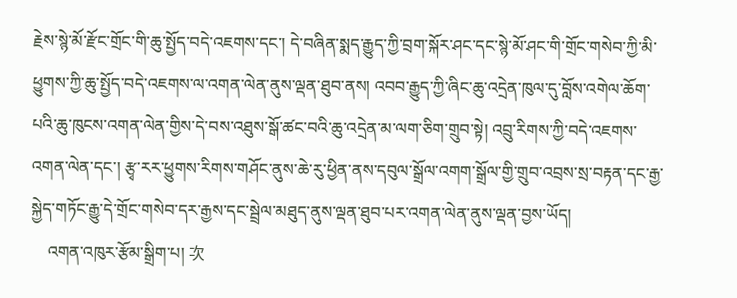རྗེས་སྙེ་མོ་རྫོང་གྲོང་གི་ཆུ་སྤྱོད་བདེ་འཇགས་དང་། དེ་བཞིན་སྨད་རྒྱུད་ཀྱི་བྲག་སྐོར་ཤང་དང་སྙེ་མོ་ཤང་གི་གྲོང་གསེབ་ཀྱི་མི་ཕྱུགས་ཀྱི་ཆུ་སྤྱོད་བདེ་འཇགས་ལ་འགན་ལེན་ནུས་ལྡན་ཐུབ་ནས། འབབ་རྒྱུད་ཀྱི་ཞིང་ཆུ་འདྲེན་ཁུལ་དུ་བློས་འགེལ་ཆོག་པའི་ཆུ་ཁུངས་འགན་ལེན་གྱིས་དེ་བས་འཐུས་སྒོ་ཚང་བའི་ཆུ་འདྲེན་མ་ལག་ཅིག་གྲུབ་སྟེ། འབྲུ་རིགས་ཀྱི་བདེ་འཇགས་འགན་ལེན་དང་། རྩྭ་རར་ཕྱུགས་རིགས་གཤོང་ནུས་ཆེ་རུ་ཕྱིན་ནས་དབུལ་སྒྲོལ་འགག་སྒྲོལ་གྱི་གྲུབ་འབྲས་སྲ་བརྟན་དང་རྒྱ་སྐྱེད་གཏོང་རྒྱུ་དེ་གྲོང་གསེབ་དར་རྒྱས་དང་སྦྲེལ་མཐུད་ནུས་ལྡན་ཐུབ་པར་འགན་ལེན་ནུས་ལྡན་བྱས་ཡོད།
    འགན་འཁུར་རྩོམ་སྒྲིག་པ། 次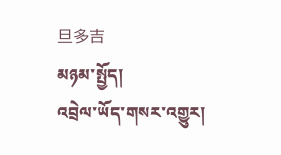旦多吉
མཉམ་སྤྱོད།
འབྲེལ་ཡོད་གསར་འགྱུར།